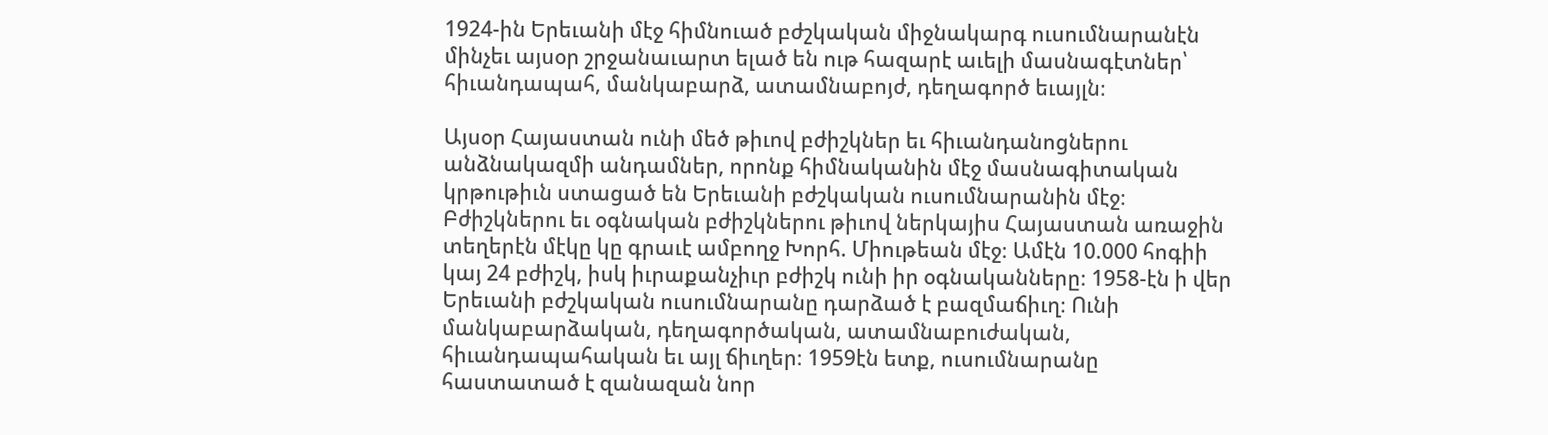1924-ին Երեւանի մէջ հիմնուած բժշկական միջնակարգ ուսումնարանէն մինչեւ այսօր շրջանաւարտ ելած են ութ հազարէ աւելի մասնագէտներ՝ հիւանդապահ, մանկաբարձ, ատամնաբոյժ, դեղագործ եւայլն։

Այսօր Հայաստան ունի մեծ թիւով բժիշկներ եւ հիւանդանոցներու անձնակազմի անդամներ, որոնք հիմնականին մէջ մասնագիտական կրթութիւն ստացած են Երեւանի բժշկական ուսումնարանին մէջ։ Բժիշկներու եւ օգնական բժիշկներու թիւով ներկայիս Հայաստան առաջին տեղերէն մէկը կը գրաւէ ամբողջ Խորհ. Միութեան մէջ։ Ամէն 10.000 հոգիի կայ 24 բժիշկ, իսկ իւրաքանչիւր բժիշկ ունի իր օգնականները։ 1958-էն ի վեր Երեւանի բժշկական ուսումնարանը դարձած է բազմաճիւղ։ Ունի մանկաբարձական, դեղագործական, ատամնաբուժական, հիւանդապահական եւ այլ ճիւղեր։ 1959էն ետք, ուսումնարանը հաստատած է զանազան նոր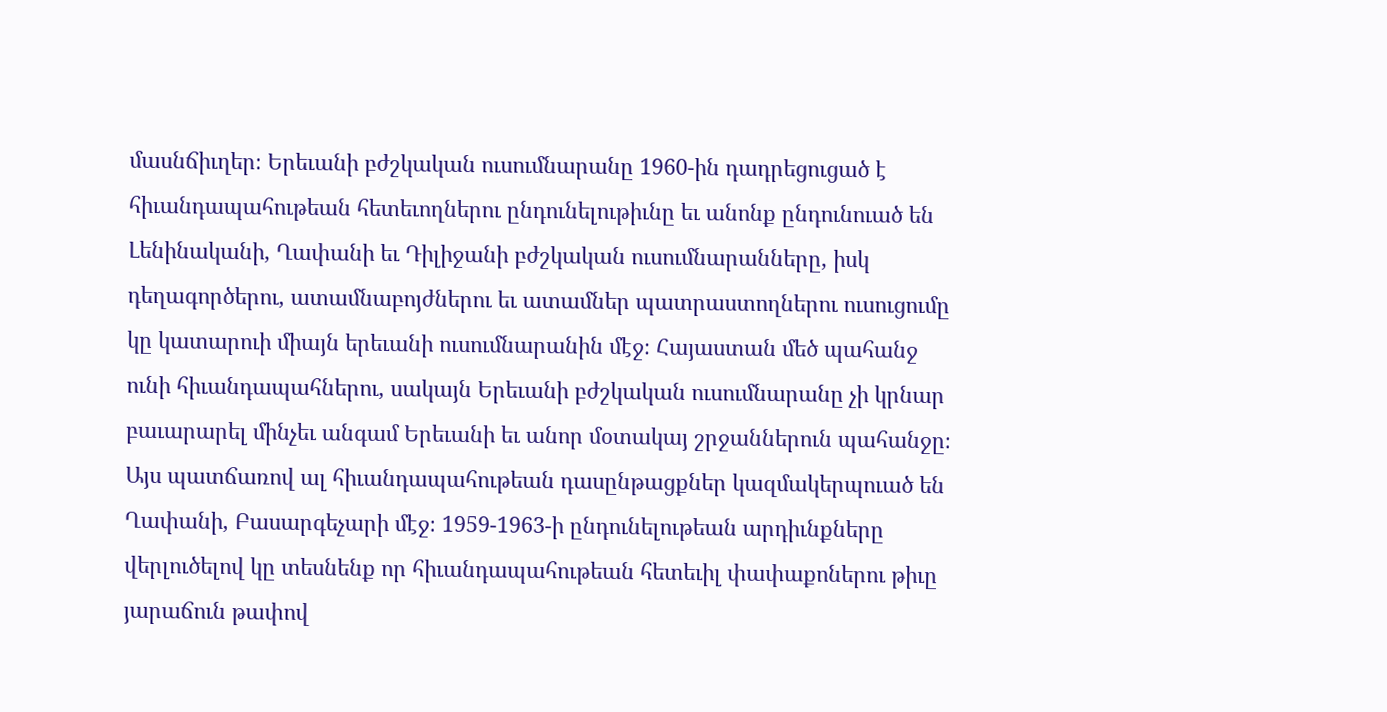մասնճիւղեր։ Երեւանի բժշկական ուսումնարանը 1960-ին դադրեցուցած է հիւանդապահութեան հետեւողներու ընդունելութիւնը եւ անոնք ընդունուած են Լենինականի, Ղափանի եւ Դիլիջանի բժշկական ուսումնարանները, իսկ դեղագործերու, ատամնաբոյժներու եւ ատամներ պատրաստողներու ուսուցումը կը կատարուի միայն երեւանի ուսումնարանին մէջ։ Հայաստան մեծ պահանջ ունի հիւանդապահներու, սակայն Երեւանի բժշկական ուսումնարանը չի կրնար բաւարարել մինչեւ անգամ Երեւանի եւ անոր մօտակայ շրջաններուն պահանջը։ Այս պատճառով ալ հիւանդապահութեան դասընթացքներ կազմակերպուած են Ղափանի, Բասարգեչարի մէջ։ 1959-1963-ի ընդունելութեան արդիւնքները վերլուծելով կը տեսնենք որ հիւանդապահութեան հետեւիլ փափաքոներու թիւը յարաճուն թափով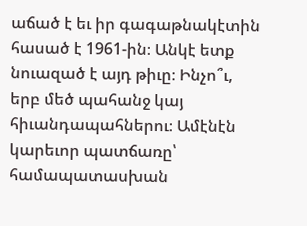աճած է եւ իր գագաթնակէտին հասած է 1961-ին։ Անկէ ետք նուազած է այդ թիւը։ Ինչո՞ւ, երբ մեծ պահանջ կայ հիւանդապահներու։ Ամէնէն կարեւոր պատճառը՝ համապատասխան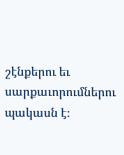շէնքերու եւ սարքաւորումներու պակասն է։